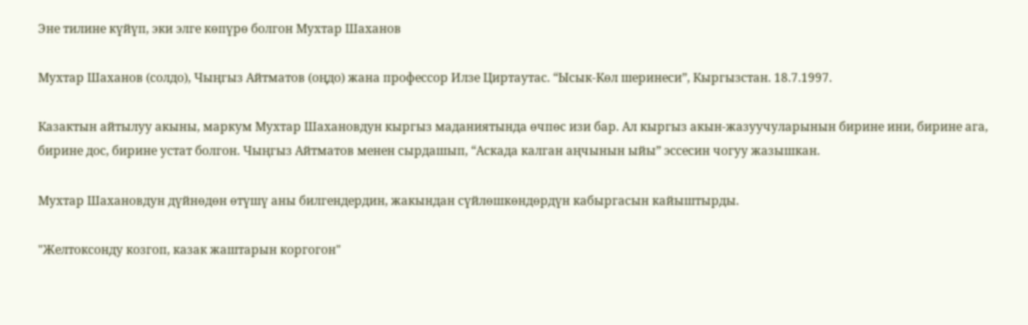Эне тилине күйүп, эки элге көпүрө болгон Мухтар Шаханов

Мухтар Шаханов (солдо), Чыңгыз Айтматов (оңдо) жана профессор Илзе Циртаутас. “Ысык-Көл шеринеси”, Кыргызстан. 18.7.1997.

Казактын айтылуу акыны, маркум Мухтар Шахановдун кыргыз маданиятында өчпөс изи бар. Ал кыргыз акын-жазуучуларынын бирине ини, бирине ага, бирине дос, бирине устат болгон. Чыңгыз Айтматов менен сырдашып, “Аскада калган аңчынын ыйы” эссесин чогуу жазышкан.

Мухтар Шахановдун дүйнөдөн өтүшү аны билгендердин, жакындан сүйлөшкөндөрдүн кабыргасын кайыштырды.

"Желтоксонду козгоп, казак жаштарын коргогон"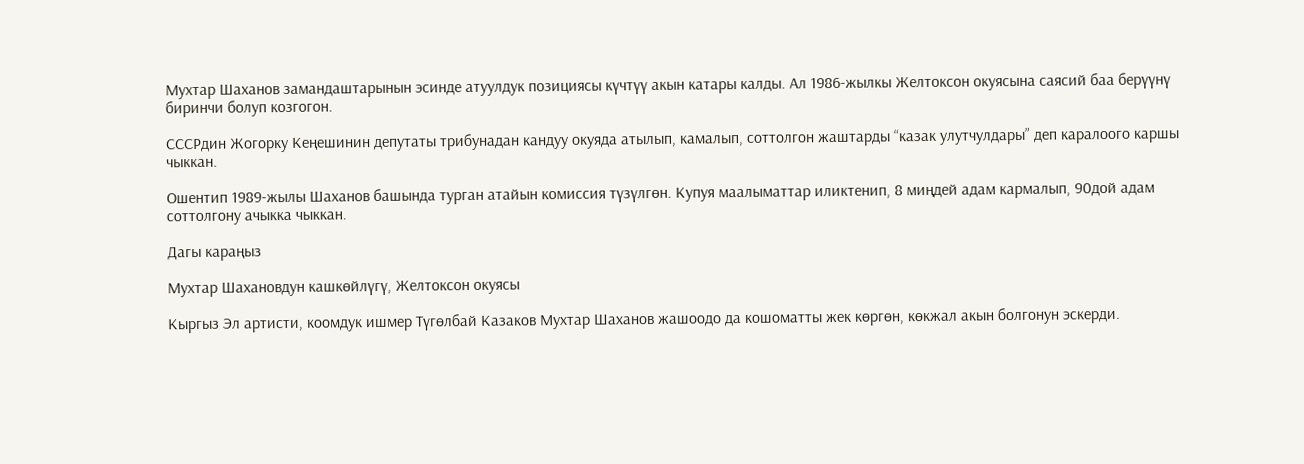Мухтар Шаханов замандаштарынын эсинде атуулдук позициясы күчтүү акын катары калды. Ал 1986-жылкы Желтоксон окуясына саясий баа берүүнү биринчи болуп козгогон.

СССРдин Жогорку Кеңешинин депутаты трибунадан кандуу окуяда атылып, камалып, соттолгон жаштарды “казак улутчулдары” деп каралоого каршы чыккан.

Ошентип 1989-жылы Шаханов башында турган атайын комиссия түзүлгөн. Купуя маалыматтар иликтенип, 8 миңдей адам кармалып, 90дой адам соттолгону ачыкка чыккан.

Дагы караңыз

Мухтар Шахановдун кашкөйлүгү, Желтоксон окуясы

Кыргыз Эл артисти, коомдук ишмер Түгөлбай Казаков Мухтар Шаханов жашоодо да кошоматты жек көргөн, көкжал акын болгонун эскерди.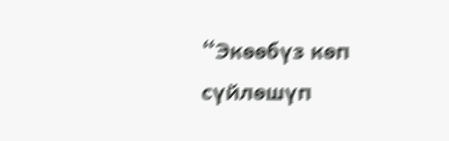“Экөөбүз көп сүйлөшүп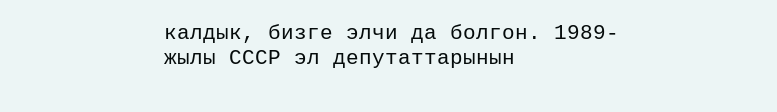калдык, бизге элчи да болгон. 1989-жылы СССР эл депутаттарынын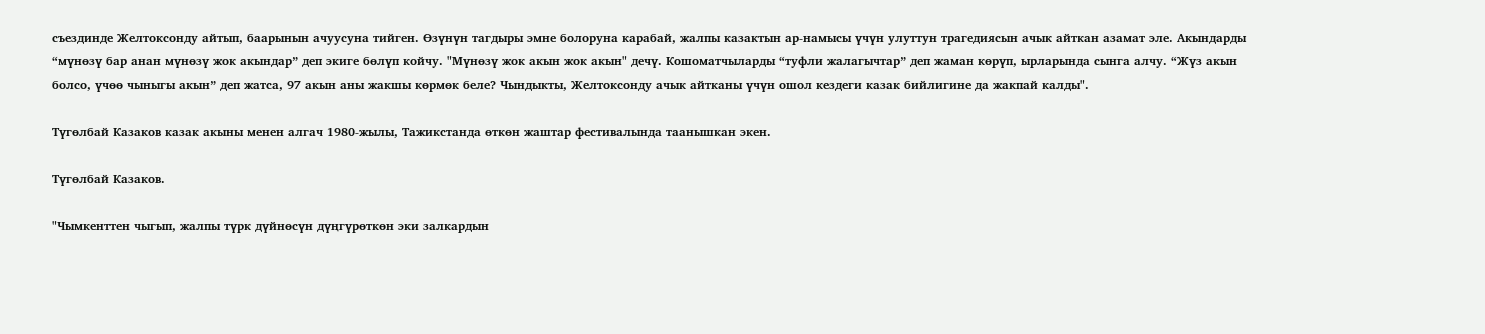съездинде Желтоксонду айтып, баарынын ачуусуна тийген. Өзүнүн тагдыры эмне болоруна карабай, жалпы казактын ар-намысы үчүн улуттун трагедиясын ачык айткан азамат эле. Акындарды “мүнөзү бар анан мүнөзү жок акындар” деп экиге бөлүп койчу. "Мүнөзү жок акын жок акын" дечү. Кошоматчыларды “туфли жалагычтар” деп жаман көрүп, ырларында сынга алчу. “Жүз акын болсо, үчөө чыныгы акын” деп жатса, 97 акын аны жакшы көрмөк беле? Чындыкты, Желтоксонду ачык айтканы үчүн ошол кездеги казак бийлигине да жакпай калды".

Түгөлбай Казаков казак акыны менен алгач 1980-жылы, Тажикстанда өткөн жаштар фестивалында таанышкан экен.

Түгөлбай Казаков.

"Чымкенттен чыгып, жалпы түрк дүйнөсүн дүңгүрөткөн эки залкардын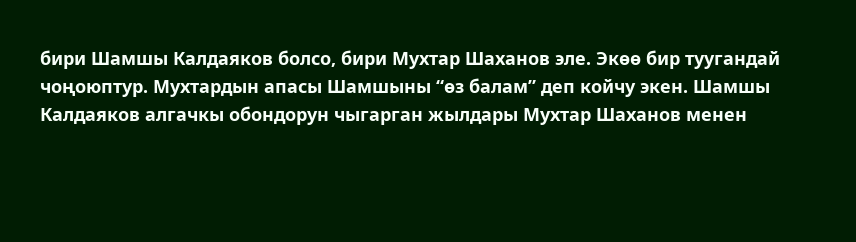бири Шамшы Калдаяков болсо, бири Мухтар Шаханов эле. Экөө бир туугандай чоңоюптур. Мухтардын апасы Шамшыны “өз балам” деп койчу экен. Шамшы Калдаяков алгачкы обондорун чыгарган жылдары Мухтар Шаханов менен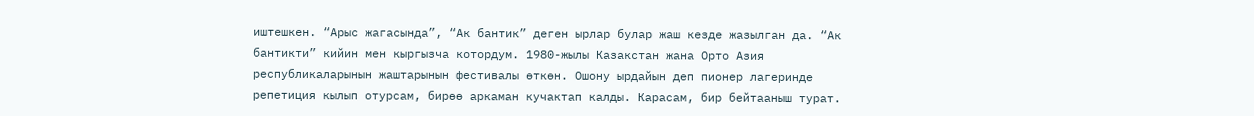иштешкен. “Арыс жагасында”, “Ак бантик” деген ырлар булар жаш кезде жазылган да. “Ак бантикти” кийин мен кыргызча котордум. 1980-жылы Казакстан жана Орто Азия республикаларынын жаштарынын фестивалы өткөн. Ошону ырдайын деп пионер лагеринде репетиция кылып отурсам, бирөө аркаман кучактап калды. Карасам, бир бейтааныш турат.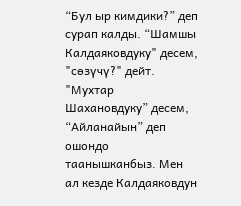“Бул ыр кимдики?” деп сурап калды. “Шамшы Калдаяковдуку" десем, "сөзүчү?" дейт. "Мухтар Шахановдуку” десем, “Айланайын” деп ошондо таанышканбыз. Мен ал кезде Калдаяковдун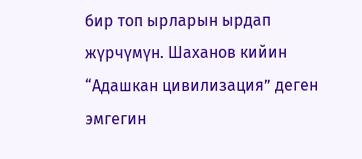бир топ ырларын ырдап жүрчүмүн. Шаханов кийин “Адашкан цивилизация” деген эмгегин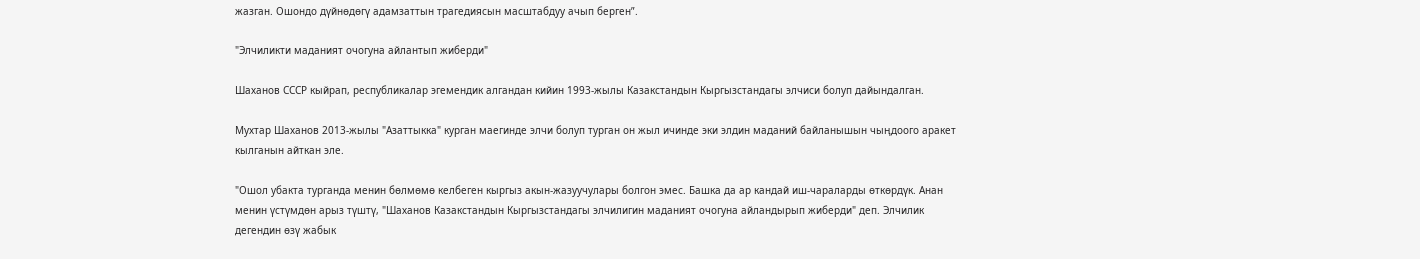жазган. Ошондо дүйнөдөгү адамзаттын трагедиясын масштабдуу ачып берген”.

"Элчиликти маданият очогуна айлантып жиберди"

Шаханов СССР кыйрап, республикалар эгемендик алгандан кийин 1993-жылы Казакстандын Кыргызстандагы элчиси болуп дайындалган.

Мухтар Шаханов 2013-жылы "Азаттыкка" курган маегинде элчи болуп турган он жыл ичинде эки элдин маданий байланышын чыңдоого аракет кылганын айткан эле.

"Ошол убакта турганда менин бөлмөмө келбеген кыргыз акын-жазуучулары болгон эмес. Башка да ар кандай иш-чараларды өткөрдүк. Анан менин үстүмдөн арыз түштү, "Шаханов Казакстандын Кыргызстандагы элчилигин маданият очогуна айландырып жиберди" деп. Элчилик дегендин өзү жабык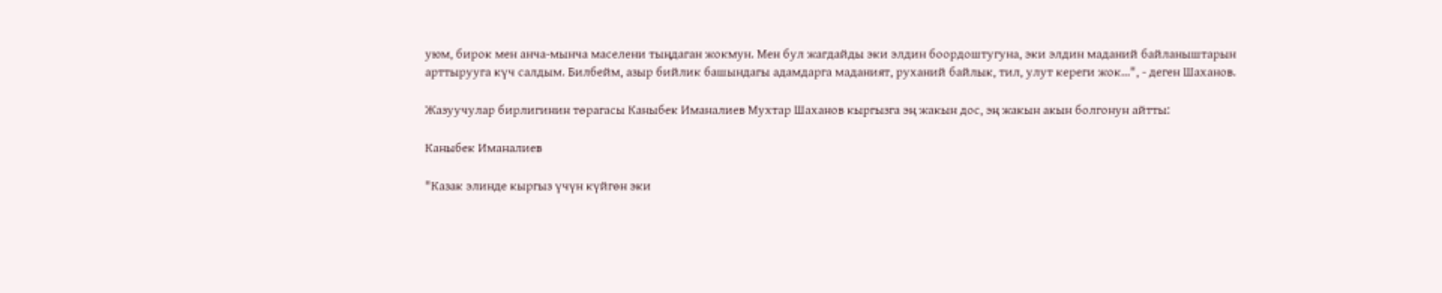уюм, бирок мен анча-мынча маселени тыңдаган жокмун. Мен бул жагдайды эки элдин боордоштугуна, эки элдин маданий байланыштарын арттырууга күч салдым. Билбейм, азыр бийлик башындагы адамдарга маданият, руханий байлык, тил, улут кереги жок...", - деген Шаханов.

Жазуучулар бирлигинин төрагасы Каныбек Иманалиев Мухтар Шаханов кыргызга эң жакын дос, эң жакын акын болгонун айтты:

Каныбек Иманалиев

"Казак элинде кыргыз үчүн күйгөн эки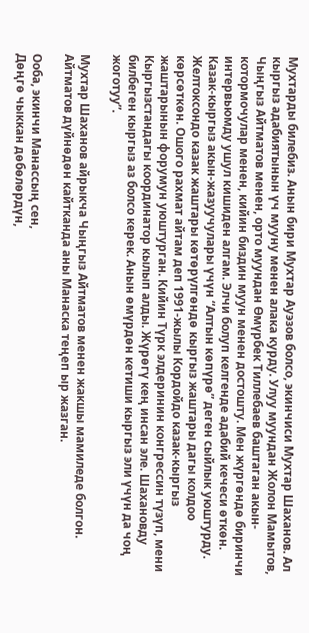Мухтарды билебиз. Анын бири Мухтар Ауэзов болсо, экинчиси Мухтар Шаханов. Ал кыргыз адабиятынын үч мууну менен алака курду. Улуу муундан Жолон Мамытов, Чыңгыз Айтматов менен, орто муундан Өмүрбек Тиллебаев баштаган акын-котормочулар менен, кийин биздин муун менен достошту. Мен жүргөндө биринчи интервьюмду ушул кишиден алгам. Элчи болуп келгенде адабий кечеси өткөн. Казак-кыргыз акын-жазуучулары үчүн “Алтын көпүрө” деген сыйлык уюштурду. Желтоксондо казак жаштары көтөрүлгөндө кыргыз жаштары дагы колдоо көрсөткөн. Ошого рахмат айтам деп 1991-жылы Кордойдо казак-кыргыз жаштарынын форумун уюштурган. Кийин Түрк элдеринин конгрессин түзүп, мени Кыргызстандагы координатор кылып алды. Жүрөгү кең инсан эле. Шахановду билбеген кыргыз аз болсо керек. Анын өмүрдөн кетиши кыргыз эли үчүн да чоң жоготуу”.

Мухтар Шаханов айрыкча Чыңгыз Айтматов менен жакшы мамиледе болгон. Айтматов дүйнөдөн кайтканда аны Манаска теңеп ыр жазган.

Ооба, экинчи Манассың сен,
Дөңгө чыккан дөбөлөрдүн,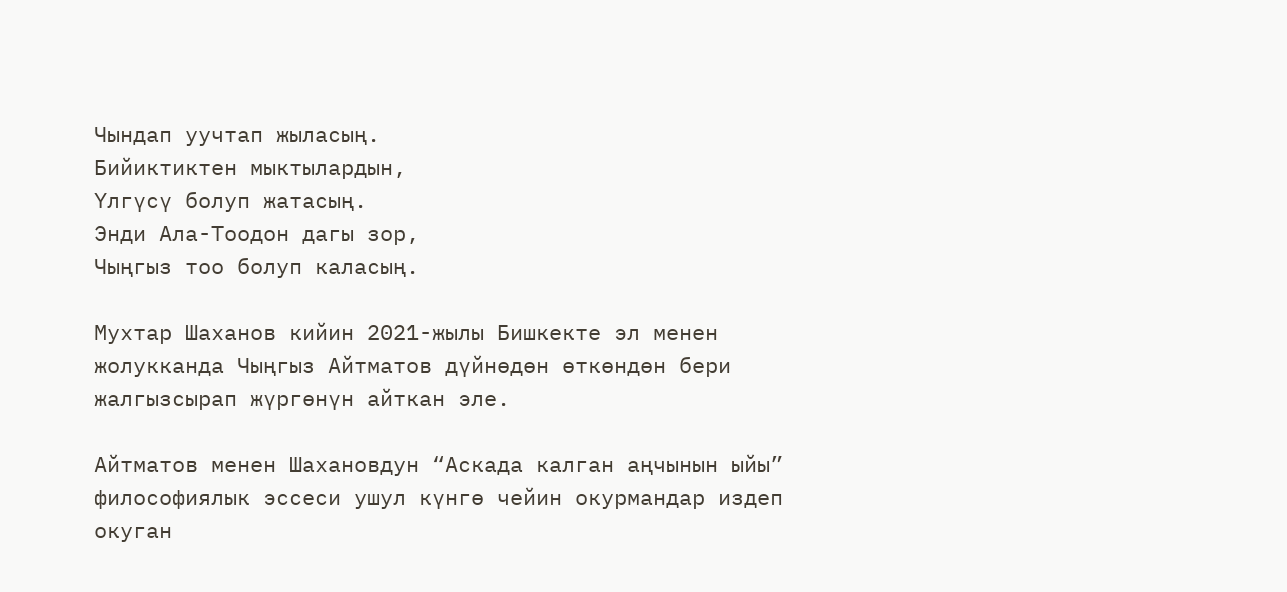Чындап уучтап жыласың.
Бийиктиктен мыктылардын,
Үлгүсү болуп жатасың.
Энди Ала-Тоодон дагы зор,
Чыңгыз тоо болуп каласың.

Мухтар Шаханов кийин 2021-жылы Бишкекте эл менен жолукканда Чыңгыз Айтматов дүйнөдөн өткөндөн бери жалгызсырап жүргөнүн айткан эле.

Айтматов менен Шахановдун “Аскада калган аңчынын ыйы” философиялык эссеси ушул күнгө чейин окурмандар издеп окуган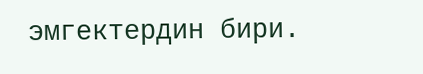эмгектердин бири.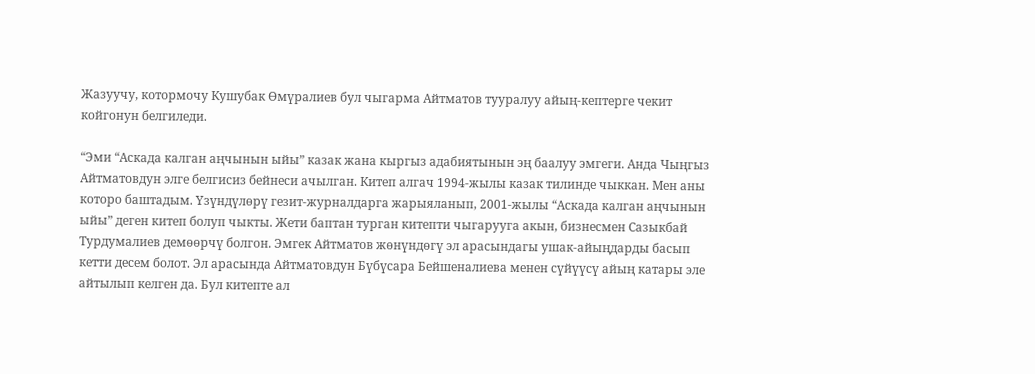Жазуучу, котормочу Кушубак Өмүралиев бул чыгарма Айтматов тууралуу айың-кептерге чекит койгонун белгиледи.

“Эми “Аскада калган аңчынын ыйы” казак жана кыргыз адабиятынын эң баалуу эмгеги. Анда Чыңгыз Айтматовдун элге белгисиз бейнеси ачылган. Китеп алгач 1994-жылы казак тилинде чыккан. Мен аны которо баштадым. Үзүндүлөрү гезит-журналдарга жарыяланып, 2001-жылы “Аскада калган аңчынын ыйы” деген китеп болуп чыкты. Жети баптан турган китепти чыгарууга акын, бизнесмен Сазыкбай Турдумалиев демөөрчү болгон. Эмгек Айтматов жөнүндөгү эл арасындагы ушак-айыңдарды басып кетти десем болот. Эл арасында Айтматовдун Бүбүсара Бейшеналиева менен сүйүүсү айың катары эле айтылып келген да. Бул китепте ал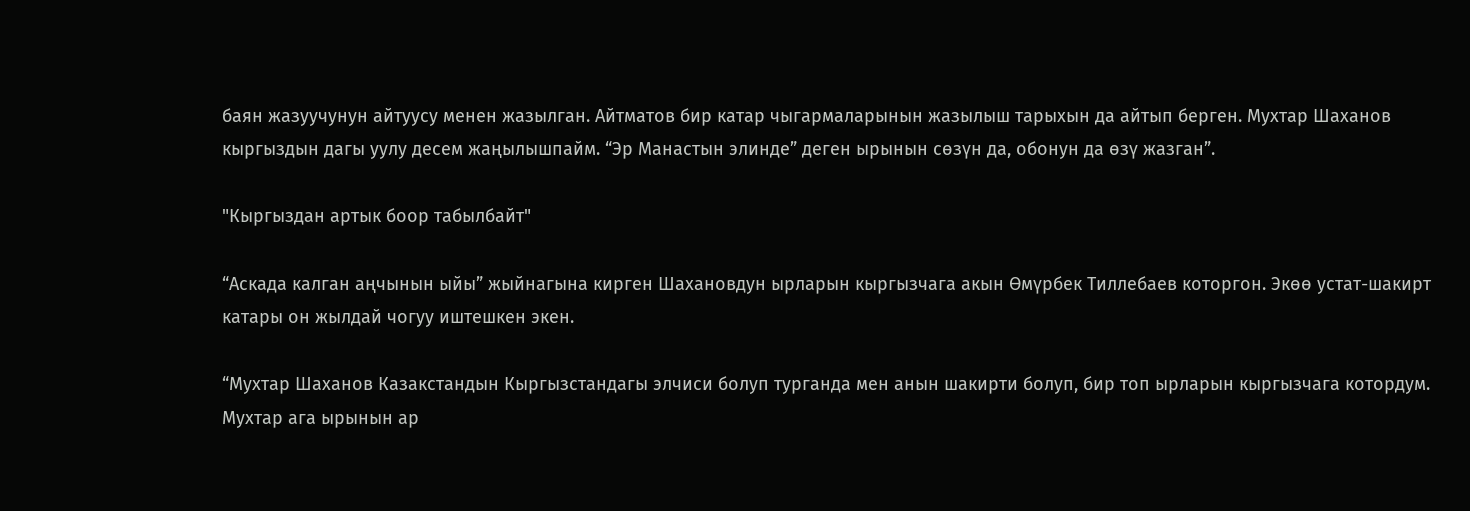баян жазуучунун айтуусу менен жазылган. Айтматов бир катар чыгармаларынын жазылыш тарыхын да айтып берген. Мухтар Шаханов кыргыздын дагы уулу десем жаңылышпайм. “Эр Манастын элинде” деген ырынын сөзүн да, обонун да өзү жазган”.

"Кыргыздан артык боор табылбайт"

“Аскада калган аңчынын ыйы” жыйнагына кирген Шахановдун ырларын кыргызчага акын Өмүрбек Тиллебаев которгон. Экөө устат-шакирт катары он жылдай чогуу иштешкен экен.

“Мухтар Шаханов Казакстандын Кыргызстандагы элчиси болуп турганда мен анын шакирти болуп, бир топ ырларын кыргызчага котордум. Мухтар ага ырынын ар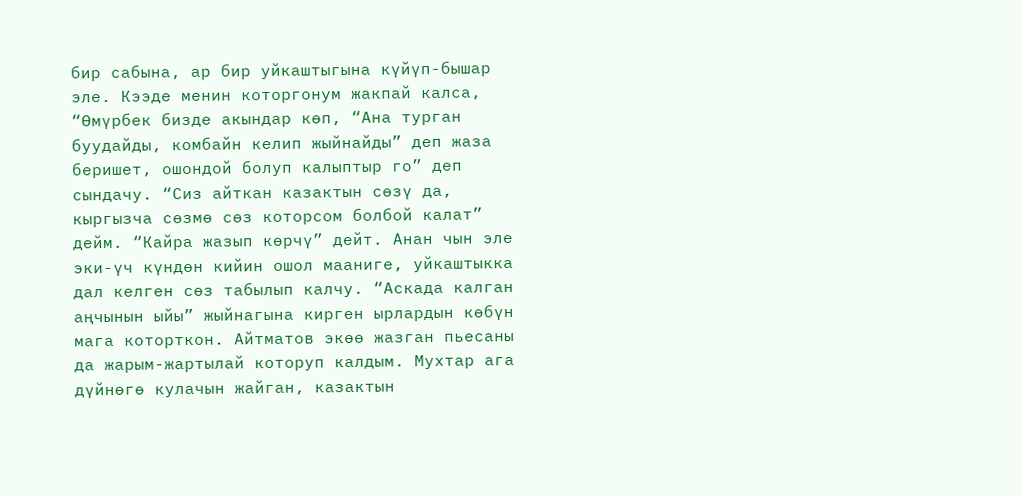бир сабына, ар бир уйкаштыгына күйүп-бышар эле. Кээде менин которгонум жакпай калса, “Өмүрбек бизде акындар көп, “Ана турган буудайды, комбайн келип жыйнайды” деп жаза беришет, ошондой болуп калыптыр го” деп сындачу. “Сиз айткан казактын сөзү да, кыргызча сөзмө сөз которсом болбой калат” дейм. “Кайра жазып көрчү” дейт. Анан чын эле эки-үч күндөн кийин ошол мааниге, уйкаштыкка дал келген сөз табылып калчу. “Аскада калган аңчынын ыйы” жыйнагына кирген ырлардын көбүн мага которткон. Айтматов экөө жазган пьесаны да жарым-жартылай которуп калдым. Мухтар ага дүйнөгө кулачын жайган, казактын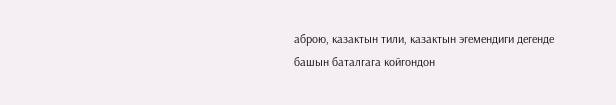аброю, казактын тили, казактын эгемендиги дегенде башын баталгага койгондон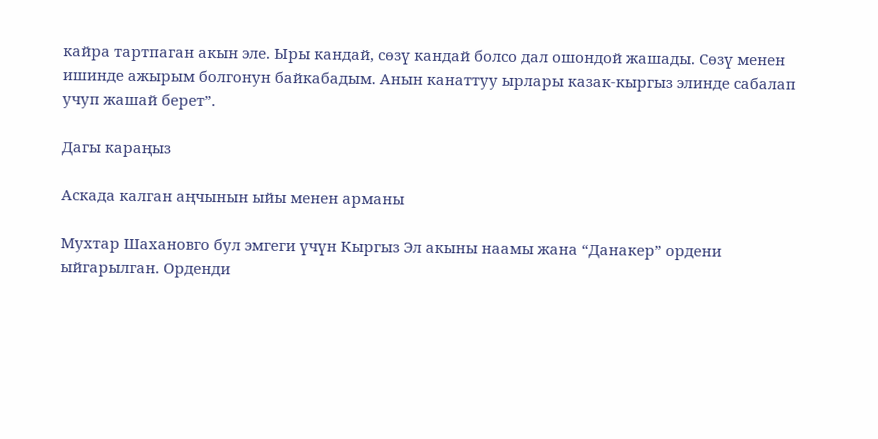кайра тартпаган акын эле. Ыры кандай, сөзү кандай болсо дал ошондой жашады. Сөзү менен ишинде ажырым болгонун байкабадым. Анын канаттуу ырлары казак-кыргыз элинде сабалап учуп жашай берет”.

Дагы караңыз

Аскада калган аңчынын ыйы менен арманы

Мухтар Шахановго бул эмгеги үчүн Кыргыз Эл акыны наамы жана “Данакер” ордени ыйгарылган. Орденди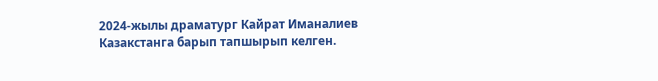2024-жылы драматург Кайрат Иманалиев Казакстанга барып тапшырып келген.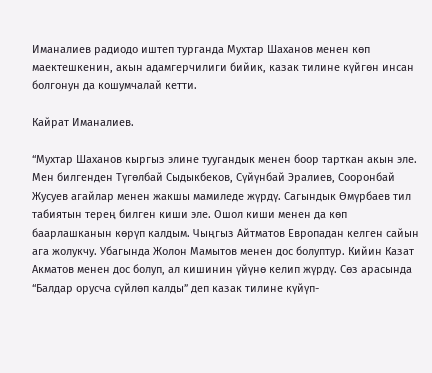Иманалиев радиодо иштеп турганда Мухтар Шаханов менен көп маектешкенин, акын адамгерчилиги бийик, казак тилине күйгөн инсан болгонун да кошумчалай кетти.

Кайрат Иманалиев.

“Мухтар Шаханов кыргыз элине туугандык менен боор тарткан акын эле. Мен билгенден Түгөлбай Сыдыкбеков, Сүйүнбай Эралиев, Сооронбай Жусуев агайлар менен жакшы мамиледе жүрдү. Сагындык Өмүрбаев тил табиятын терең билген киши эле. Ошол киши менен да көп баарлашканын көрүп калдым. Чыңгыз Айтматов Европадан келген сайын ага жолукчу. Убагында Жолон Мамытов менен дос болуптур. Кийин Казат Акматов менен дос болуп, ал кишинин үйүнө келип жүрдү. Сөз арасында “Балдар орусча сүйлөп калды” деп казак тилине күйүп-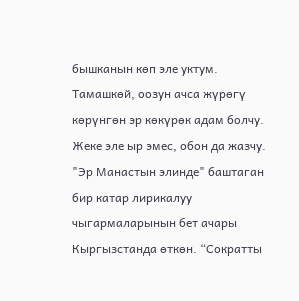бышканын көп эле уктум. Тамашкөй, оозун ачса жүрөгү көрүнгөн эр көкүрөк адам болчу. Жеке эле ыр эмес, обон да жазчу. "Эр Манастын элинде" баштаган бир катар лирикалуу чыгармаларынын бет ачары Кыргызстанда өткөн. “Сократты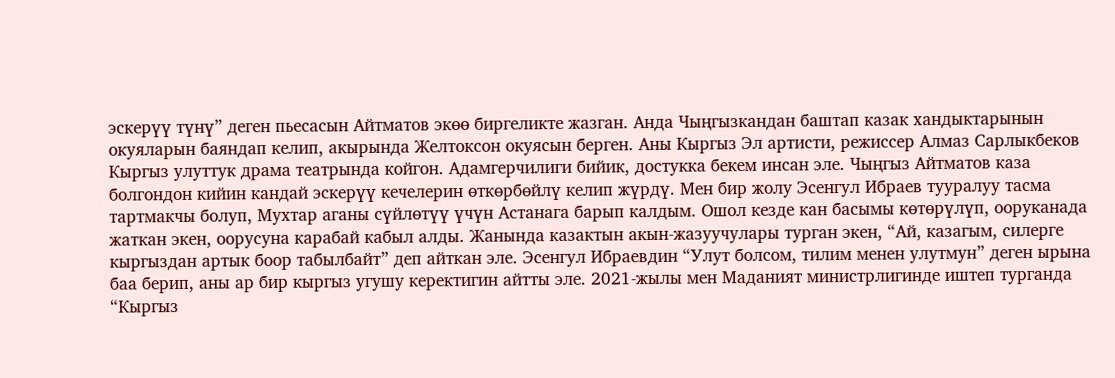эскерүү түнү” деген пьесасын Айтматов экөө биргеликте жазган. Анда Чыңгызкандан баштап казак хандыктарынын окуяларын баяндап келип, акырында Желтоксон окуясын берген. Аны Кыргыз Эл артисти, режиссер Алмаз Сарлыкбеков Кыргыз улуттук драма театрында койгон. Адамгерчилиги бийик, достукка бекем инсан эле. Чыңгыз Айтматов каза болгондон кийин кандай эскерүү кечелерин өткөрбөйлү келип жүрдү. Мен бир жолу Эсенгул Ибраев тууралуу тасма тартмакчы болуп, Мухтар аганы сүйлөтүү үчүн Астанага барып калдым. Ошол кезде кан басымы көтөрүлүп, ооруканада жаткан экен, оорусуна карабай кабыл алды. Жанында казактын акын-жазуучулары турган экен, “Ай, казагым, силерге кыргыздан артык боор табылбайт” деп айткан эле. Эсенгул Ибраевдин “Улут болсом, тилим менен улутмун” деген ырына баа берип, аны ар бир кыргыз угушу керектигин айтты эле. 2021-жылы мен Маданият министрлигинде иштеп турганда “Кыргыз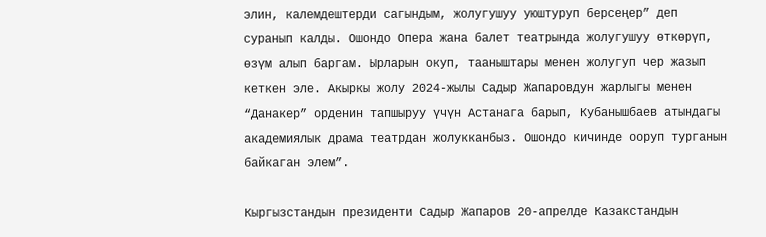элин, калемдештерди сагындым, жолугушуу уюштуруп берсеңер” деп суранып калды. Ошондо Опера жана балет театрында жолугушуу өткөрүп, өзүм алып баргам. Ырларын окуп, тааныштары менен жолугуп чер жазып кеткен эле. Акыркы жолу 2024-жылы Садыр Жапаровдун жарлыгы менен “Данакер” орденин тапшыруу үчүн Астанага барып, Кубанышбаев атындагы академиялык драма театрдан жолукканбыз. Ошондо кичинде ооруп турганын байкаган элем”.

Кыргызстандын президенти Садыр Жапаров 20-апрелде Казакстандын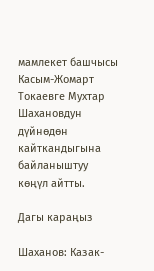мамлекет башчысы Касым-Жомарт Токаевге Мухтар Шахановдун дүйнөдөн кайткандыгына байланыштуу көңүл айтты.

Дагы караңыз

Шаханов: Казак-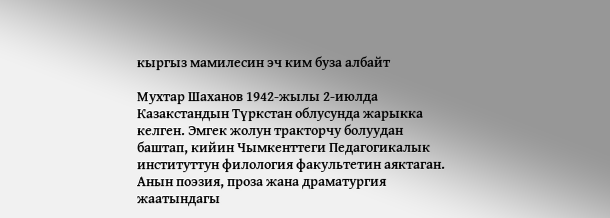кыргыз мамилесин эч ким буза албайт

Мухтар Шаханов 1942-жылы 2-июлда Казакстандын Түркстан облусунда жарыкка келген. Эмгек жолун тракторчу болуудан баштап, кийин Чымкенттеги Педагогикалык институттун филология факультетин аяктаган. Анын поэзия, проза жана драматургия жаатындагы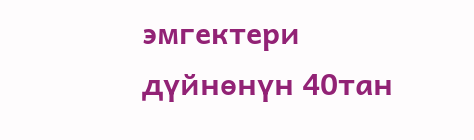эмгектери дүйнөнүн 40тан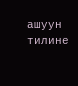ашуун тилине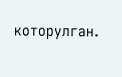которулган.